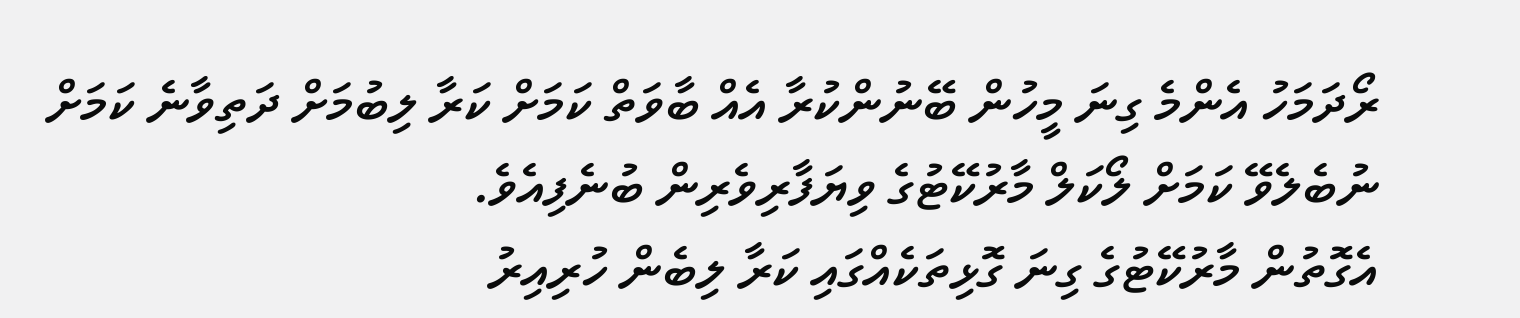ރޯދަމަހު އެންމެ ގިނަ މީހުން ބޭނުންކުރާ އެއް ބާވަތް ކަމަށް ކަރާ ލިބުމަށް ދަތިވާނެ ކަމަށް ނުބެލެވޭ ކަމަށް ލޯކަލް މާރުކޭޓުގެ ވިޔަފާރިވެރިން ބުނެފިއެވެ.
އެގޮތުން މާރުކޭޓުގެ ގިނަ ގޮޅިތަކެއްގައި ކަރާ ލިބެން ހުރިއިރު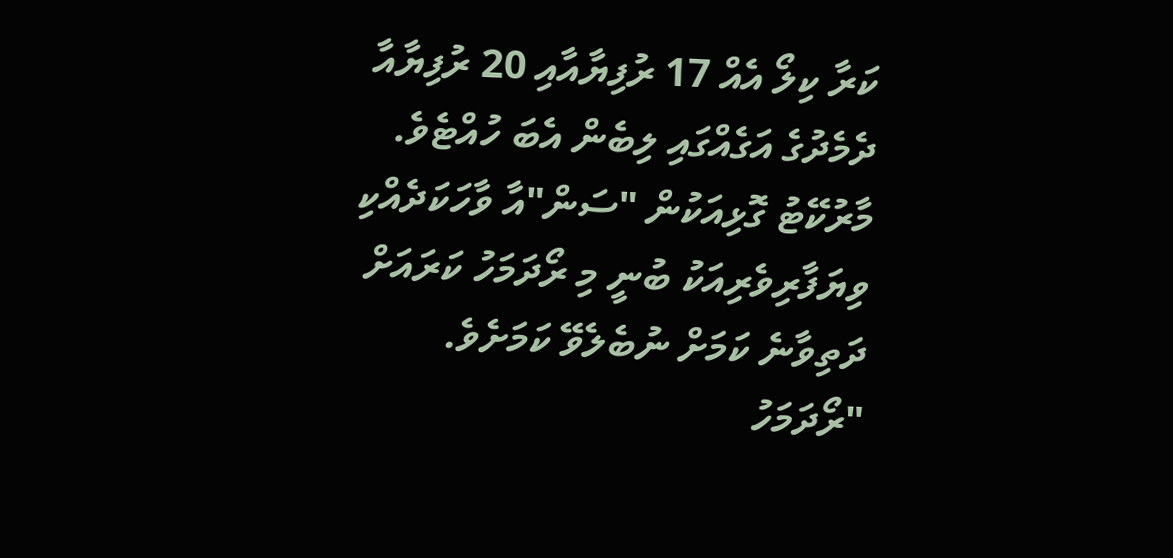ކަރާ ކިލޯ އެއް 17 ރުފިޔާއާއި 20 ރުފިޔާއާ ދެމެދުގެ އަގެއްގައި ލިބެން އެބަ ހުއްޓެވެ.
މާރުކޭޓު ގޮޅިއަކުން "ސަން"އާ ވާހަކަދެއްކި ވިޔަފާރިވެރިއަކު ބުނީ މި ރޯދަމަހު ކަރައަށް ދަތިވާނެ ކަމަށް ނުބެލެވޭ ކަމަށެވެ.
"ރޯދަމަހު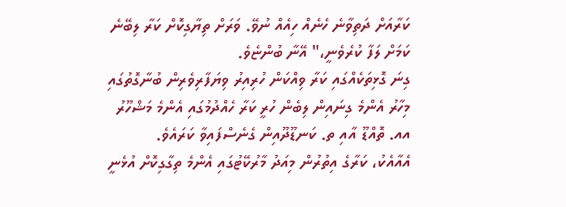ކަރާއަށް ދަތިވާނެ ހެނެއް ހިއެއް ނުވޭ. ވަރަށް ތިޔާގިކޮށް ކަރާ ލިބޭނެ ކަމަށް ލަފާ ކުރެވެނީ،" އޭނާ ބުންޏެވެ.
ގިނަ ގޮޅިތަކެއްގައި ކަރާ ވިއްކަން ހުރިއިރު ވިޔަފާރިވެރިން ބުނާގޮތުގައި މިހާރު އެންމެ ގިނައިން ލިބެން ހުރީ ކަރާ ހެއްދުމުގައި އެންމެ މަޝްހޫރު އއ. ތޮއްޑޫ އާއި ތ. ކަނޑޫދޫއިން ގެނެސްފައިވާ ކަރައެވެ.
އެއާއެކު، ކަރާގެ އިތުރުން މިއަދު މާރުކޭޓުގައި އެންމެ ތިގާގިކޮށް އުޅެނީ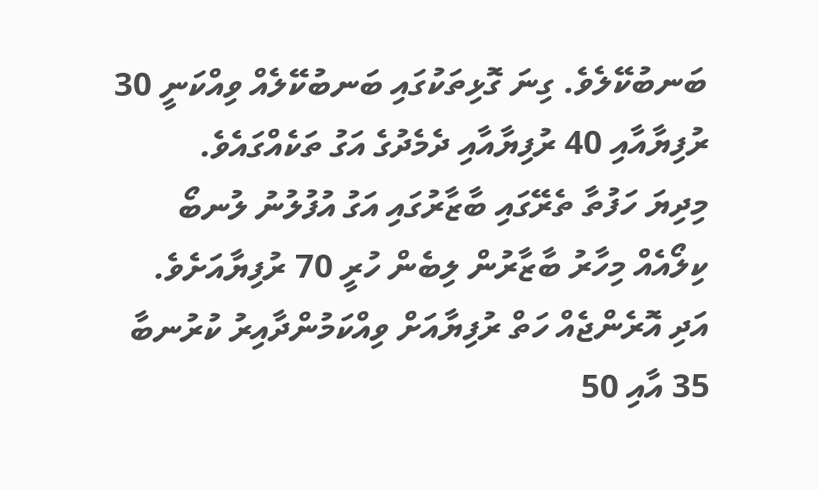ބަނބުކޭލެވެ. ގިނަ ގޮޅިތަކުގައި ބަނބުކޭލެއް ވިއްކަނީ 30 ރުފިޔާއާއި 40 ރުފިޔާއާއި ދެމެދުގެ އަގު ތަކެއްގައެވެ.
މިދިޔަ ހަފުތާ ތެރޭގައި ބާޒާރުގައި އަގު އުފުލުނު ލުނބޯ ކިލޯއެއް މިހާރު ބާޒާރުން ލިބެން ހުރީ 70 ރުފިޔާއަށެވެ. އަދި އޮރެންޖެއް ހަތް ރުފިޔާއަށް ވިއްކަމުންދާއިރު ކުރުނބާ 35 އާއި 50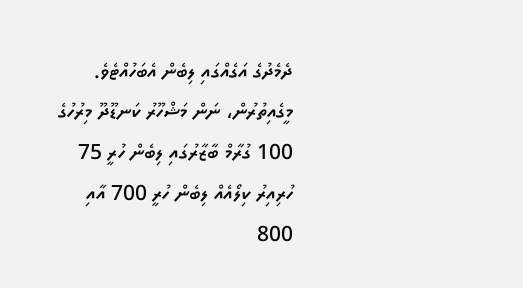ދެމެދުގެ އަގެއްގައި ލިބެން އެބަހުއްޓެވެ.
މީގެއިތުރުން، ނަން މަޝްހޫރު ކަނޑޫދޫ މިރުހުގެ 100 ގުރާމް ބާޒާރުގައި ލިބެން ހުރީ 75 ހުރިއިރު ކިލޯއެއް ލިބެން ހުރީ 700 އާއި 800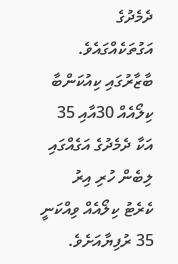ދެމެދުގެ އަގުތަކެއްގައެވެ.
ބާޒާރުގައި ކިއުކަންބާ ކިލޯއެއް 30އާއި 35 އަކާ ދެމެދުގެ އަގެއްގައި ލިބެން ހުރި އިރު ކެރެޓު ކިލޯއެއް ވިއްކަނީ 35 ރުފިޔާއަށެވެ.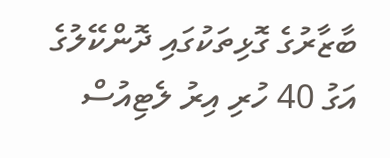ބާޒާރުގެ ގޮޅިތަކުގައި ދޮންކޭލުގެ އަގު 40 ހުރި އިރު ލެޓިއުސް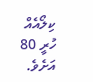ކިލޯއެއް ހުރީ 80 އަށެވެ.